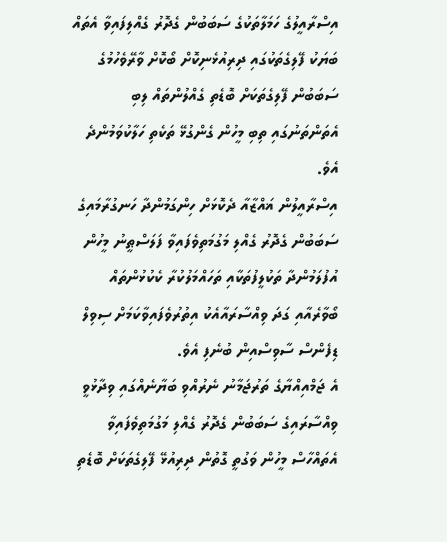އިސްރާއީލުގެ ހަމަލާތަކުގެ ސަބަބުން ގެދޮރު ގެއްލިފައިވާ އެތައް ބަޔަކު ފޭލިގެތަކުގައި ދިރިއުޅެނިކޮށް ބޯކޮށް ވާރޭވެހުމުގެ ސަބަބުން ފޭލިގެތަކަށް ބޮޑެތި ގެއްލުންތައް ލިބި އެތަންތަނުގައި ތިބި މީހުން ގެންގުޅޭ ތަކެތި ހަލާކުވަމުންދެ އެވެ.
އިސްރާއީލުން ޣައްޒާއާ ދެކޮޅަށް ހިންގަމުންދާ ހަނގުރާމައިގެ ސަބަބުން ގެދޮރު ގެއްލި މަގުމަތިވެފައިވާ ފަލަސްޠީނު މީހުން އުފުލަމުންދާ ތަކުލީފުތަކާއި ތަހައްމަލުކުރާ ކެކުޅުންތައް ބޯވާރެއާއި ގަދަ ވިއްސާރައާއެކު އިތުރުވެފައިވާކަމަށް ސިވިލް ޑިފެންސް ސާވިސްއިން ބުނެފި އެވެ.
އެ ޖަމްއިއްޔާގެ ތަރުޖަމާނު ނެރުއްވި ބަޔާނެއްގައި ވިދާޅުވީ ވިއްސާރައިގެ ސަބަބުން ގެދޮރު ގެއްލި މަގުމަތިވެފައިވާ އެތައްހާސް މީހުން ވަގުތީ ގޮތުން ދިރިއުޅޭ ފޭލިގެތަކަށް ބޮޑެތި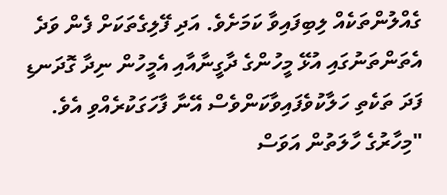ގެއްލުންތަކެއް ލިބިފައިވާ ކަމަށެވެ. އަދި ފޭލިގެތަކަށް ފެން ވަދެ އެތަންތަނުގައި އުޅޭ މީހުންގެ ދާގީނާއާއި އެމީހުން ނިދާ ގޮދަނޑި ފަދަ ތަކެތި ހަލާކުވެފައިވާކަންވެސް އޭނާ ފާހަގަކުރެއްވި އެވެ.
"މިހާރުގެ ހާލަތުން އަވަސް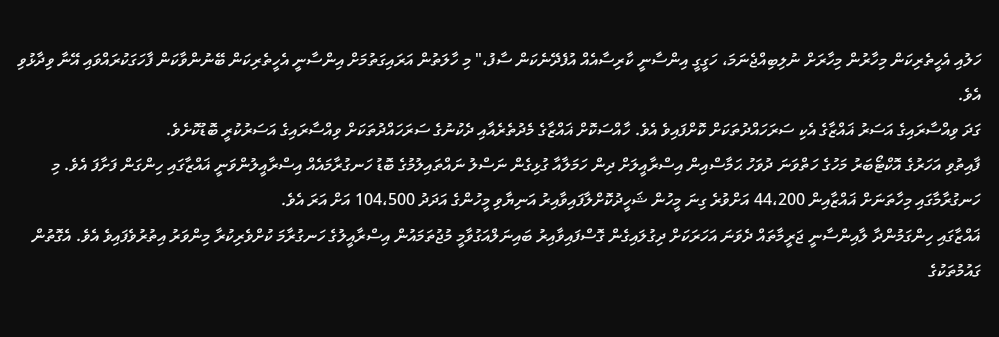ހަލުއި އެހީތެރިކަން މިހާރުން މިހާރަށް ނުލިބިއްޖެނަމަ، ހަގީގީ އިންސާނީ ކާރިސާއެއް އުފެދޭނެކަން ސާފު،" މި ހާލަތުން އަރައިގަތުމަށް އިންސާނީ އެހީތެރިކަން ބޭނުންވާކަން ފާހަގަކުރައްވައި އޭނާ ވިދާޅުވި އެވެ.
ގަދަ ވިއްސާރައިގެ އަސަރު ޣައްޒާގެ އެކި ސަރަހައްދުތަކަށް ކޮށްފައިވެ އެވެ. ހާއްސަކޮށް ޣައްޒާގެ މެދުތެރެއާއި ދެކުނުގެ ސަރަހައްދުތަކަށް ވިއްސާރައިގެ އަސަރުކުރީ ބޮޑުކޮށެވެ.
ފާއިތުވި އަހަރުގެ އޮކްޓޯބަރު މަހުގެ ހަތްވަނަ ދުވަހު ޙަމާސްއިން އިސްރާއީލަށް ދިން ހަމަލާއާ ގުޅިގެން ނަސްލު ނައްތައިލުމުގެ ބޮޑު ހަނގުރާމައެއް އިސްރާއީލުންވަނީ ޣައްޒާގައި ހިންގަން ފަށާފަ އެވެ. މި ހަނގުރާމާގައި މިހާތަނަށް ޣައްޒާއިން 44،200 އަށްވުރެ ގިނަ މީހުން ޝަހީދުކޮށްލާފައިވާއިރު އަނިޔާވި މީހުންގެ އަދަދު 104،500 އަށް އަރަ އެވެ.
ޣައްޒާގައި ހިންގަމުންދާ ލާއިންސާނީ ޖަރީމާތައް ދެވަނަ އަހަރަކަށް ދިގުލައިގެން ގޮސްފައިވާއިރު ބައިނަލްއަގުވާމީ މުޖުތަމައުން އިސްރާއީލުގެ ހަނގުރާމަ ކުށްވެރިކުރާ މިންވަރު އިތުރުވެފައިވެ އެވެ. އެގޮތުން ގައުމުތަކުގެ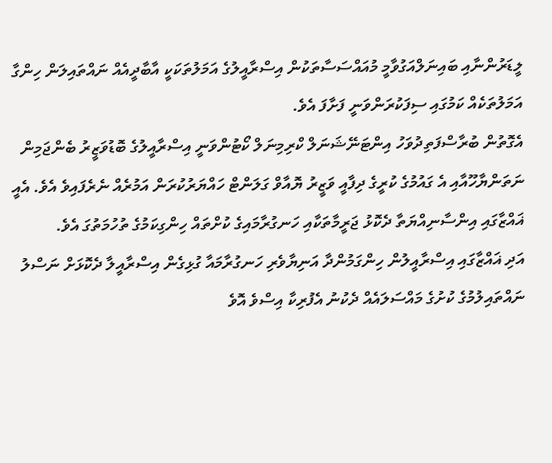ލީޑަރުންނާއި ބައިނަލްއަގުވާމީ މުއައްސަސާތަކުން އިސްރާއީލުގެ އަމަލުތަކަކީ އާބާދީއެއް ނައްތައިލަން ހިންގާ އަމަލުތަކެއް ކަމުގައި ސިފަކުރަންވަނީ ފަށާފަ އެވެ.
އެގޮތުން ބުރާސްފަތިދުވަހު އިންޓަނޭޝަނަލް ކްރިމިނަލް ކޯޓުންވަނީ އިސްރާއީލުގެ ބޮޑުވަޒީރު ބެންޖަމިން ނަތަންޔާހޫއާއި އެ ގައުމުގެ ކުރީގެ ދިފާއީ ވަޒީރު ޔޮއާވް ގަލަންޓް ހައްޔަރުކުރަން އަމުރެއް ނެރެފައިވެ އެވެ. އެއީ ޣައްޒާގައި އިންސާނިއްޔަތާ ދެކޮޅު ޖަރީމާތަކާއި ހަނގުރާމައިގެ ކުށްތައް ހިންގިކަމުގެ ތުހުމަތުގަ އެވެ.
އަދި ޣައްޒާގައި އިސްރާއީލުން ހިންގަމުންދާ އަނިޔާވެރި ހަނގުރާމައާ ގުޅިގެން އިސްރާއީލާ ދެކޮޅަށް ނަސްލު ނައްތައިލުމުގެ ކުށުގެ މައްސަލައެއް ދެކުނު އެފުރިކާ އިސްވެ އޮވެ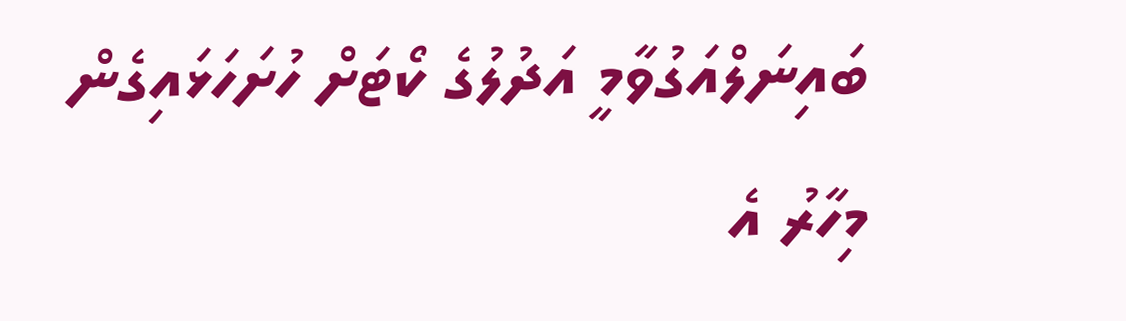ބައިނަލްއަގުވާމީ އަދުލުގެ ކޯޓަށް ހުށަހަޅައިގެން މިހާރު އެ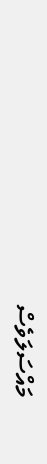މައްސަލަވެސް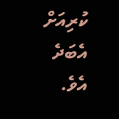ކުރިއަށް އެބަދެ އެވެ.